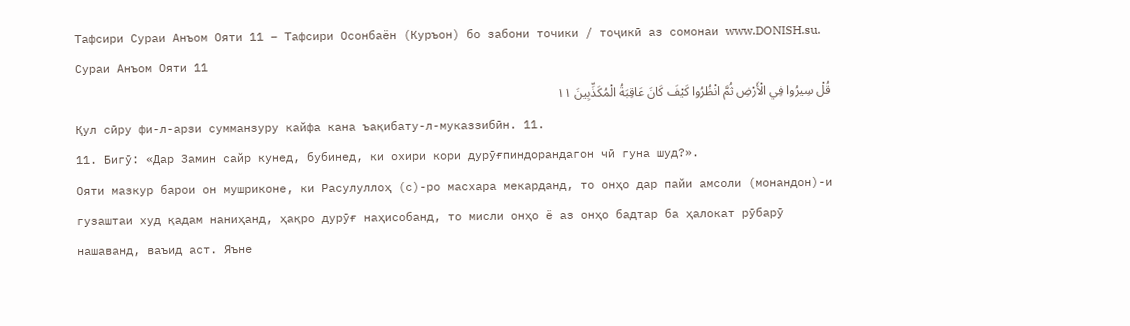Тафсири Сураи Анъом Ояти 11 – Тафсири Осонбаён (Куръон) бо забони точики / тоҷикӣ аз сомонаи www.DONISH.su.
Сураи Анъом Ояти 11
قُلْ سِيرُوا فِي الْأَرْضِ ثُمَّ انْظُرُوا كَيْفَ كَانَ عَاقِبَةُ الْمُكَذِّبِينَ ١١
Қул сӣру фи-л-арзи сумманзуру кайфа кана ъақибату-л-муказзибӣн. 11.
11. Бигӯ: «Дар Замин сайр кунед, бубинед, ки охири кори дурӯғпиндорандагон чӣ гуна шуд?».
Ояти мазкур барои он мушриконе, ки Расулуллоҳ (с)-ро масхара мекарданд, то онҳо дар пайи амсоли (монандон)-и гузаштаи худ қадам наниҳанд, ҳақро дурӯғ наҳисобанд, то мисли онҳо ё аз онҳо бадтар ба ҳалокат рӯбарӯ нашаванд, ваъид аст. Яъне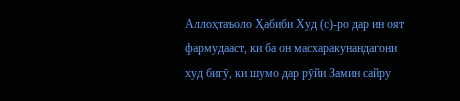Аллоҳтаъоло Ҳабиби Худ (с)-ро дар ин оят фармудааст, ки ба он масхаракунандагони худ бигӯ, ки шумо дар рӯйи Замин сайру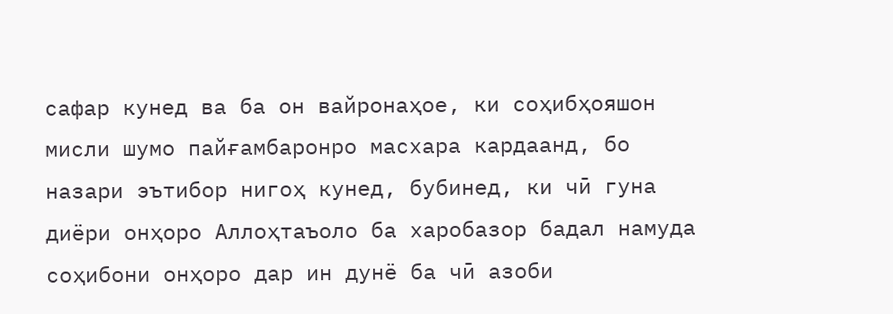сафар кунед ва ба он вайронаҳое, ки соҳибҳояшон мисли шумо пайғамбаронро масхара кардаанд, бо назари эътибор нигоҳ кунед, бубинед, ки чӣ гуна диёри онҳоро Аллоҳтаъоло ба харобазор бадал намуда соҳибони онҳоро дар ин дунё ба чӣ азоби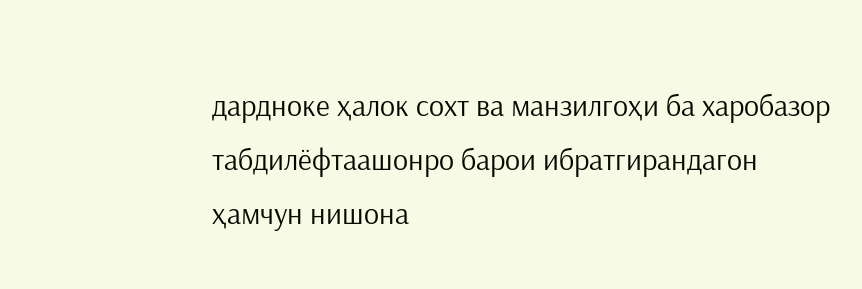дардноке ҳалок сохт ва манзилгоҳи ба харобазор табдилёфтаашонро барои ибратгирандагон ҳамчун нишона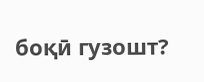боқӣ гузошт?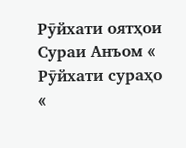Рӯйхати оятҳои Сураи Анъом «
Рӯйхати сураҳо «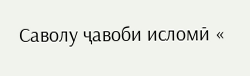Саволу ҷавоби исломӣ «